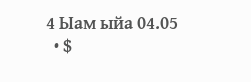4 Ыам ыйа 04.05
  • $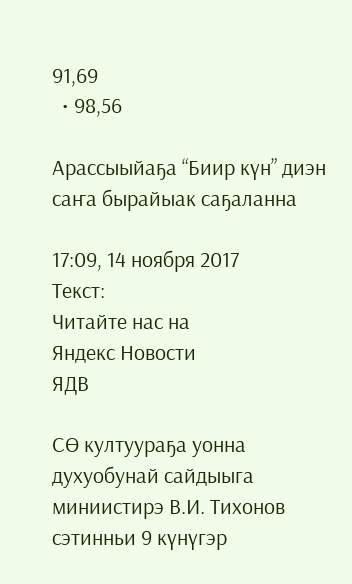91,69
  • 98,56

Арассыыйаҕа “Биир күн” диэн саҥа бырайыак саҕаланна

17:09, 14 ноября 2017
Текст:
Читайте нас на
Яндекс Новости
ЯДВ

СӨ култуураҕа уонна духуобунай сайдыыга миниистирэ В.И. Тихонов сэтинньи 9 күнүгэр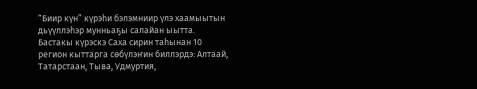“Биир күн” күрэһи бэлэмниир үлэ хаамыытын дьүүллэһэр мунньаҕы салайан ыытта. Бастакы күрэскэ Саха сирин таһынан 10 регион кыттарга сөбүлэҥин биллэрдэ: Алтаай, Татарстаан, Тыва, Удмуртия,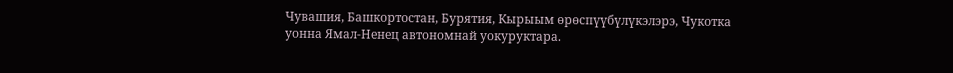Чувашия, Башкортостан, Бурятия, Кырыым өрөспүүбүлүкэлэрэ, Чукотка уонна Ямал-Ненец автономнай уокуруктара.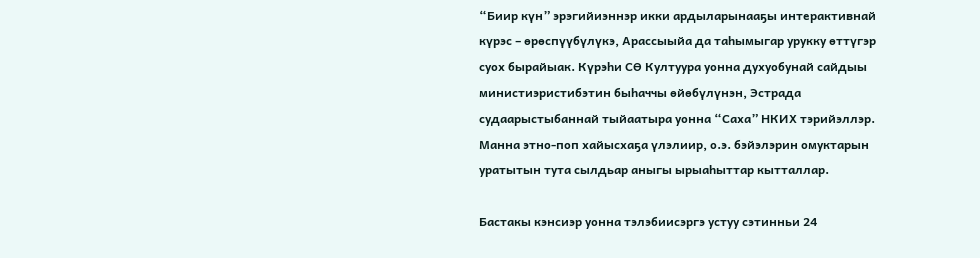“Биир күн” эрэгийиэннэр икки ардыларынааҕы интерактивнай күрэс – өрөспүүбүлүкэ, Арассыыйа да таһымыгар урукку өттүгэр суох бырайыак. Күрэһи СӨ Култуура уонна духуобунай сайдыы министиэристибэтин быһаччы өйөбүлүнэн, Эстрада судаарыстыбаннай тыйаатыра уонна “Саха” НКИХ тэрийэллэр. Манна этно-поп хайысхаҕа үлэлиир, о.э. бэйэлэрин омуктарын уратытын тута сылдьар аныгы ырыаһыттар кытталлар.

Бастакы кэнсиэр уонна тэлэбиисэргэ устуу сэтинньи 24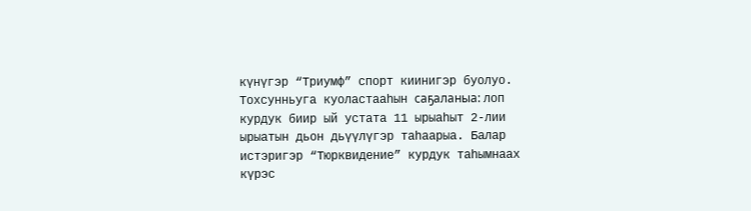күнүгэр “Триумф” спорт киинигэр буолуо. Тохсунньуга куоластааһын саҕаланыа: лоп курдук биир ый устата 11 ырыаһыт 2-лии ырыатын дьон дьүүлүгэр таһаарыа. Балар истэригэр “Тюрквидение” курдук таһымнаах күрэс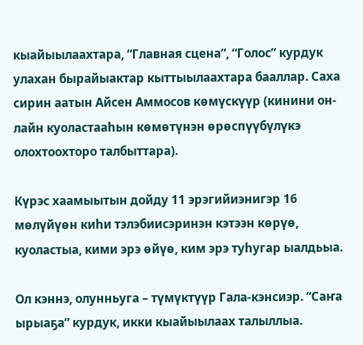кыайыылаахтара, “Главная сцена”, “Голос” курдук улахан бырайыактар кыттыылаахтара бааллар. Саха сирин аатын Айсен Аммосов көмүскүүр (кинини он-лайн куоластааһын көмөтүнэн өрөспүүбүлүкэ олохтоохторо талбыттара).

Күрэс хаамыытын дойду 11 эрэгийиэнигэр 16 мөлүйүөн киһи тэлэбиисэринэн кэтээн көрүө, куоластыа, кими эрэ өйүө, ким эрэ туһугар ыалдьыа.

Ол кэннэ, олунньуга – түмүктүүр Гала-кэнсиэр. “Саҥа ырыаҕа” курдук, икки кыайыылаах талыллыа.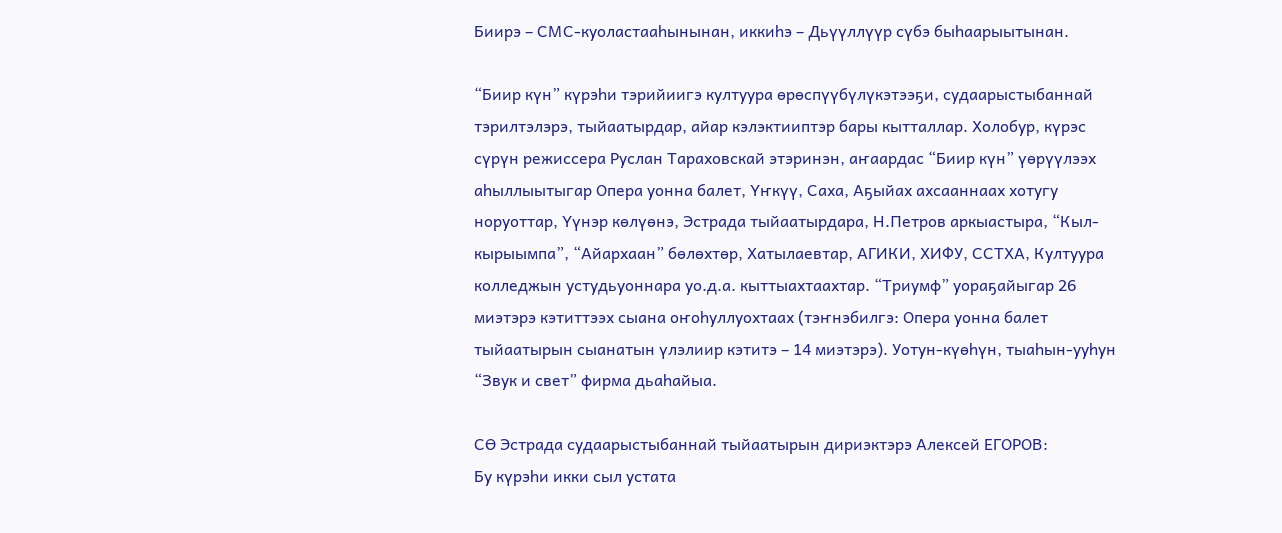Биирэ – СМС-куоластааһынынан, иккиһэ – Дьүүллүүр сүбэ быһаарыытынан.

“Биир күн” күрэһи тэрийиигэ култуура өрөспүүбүлүкэтээҕи, судаарыстыбаннай тэрилтэлэрэ, тыйаатырдар, айар кэлэктииптэр бары кытталлар. Холобур, күрэс сүрүн режиссера Руслан Тараховскай этэринэн, аҥаардас “Биир күн” үөрүүлээх аһыллыытыгар Опера уонна балет, Үҥкүү, Саха, Аҕыйах ахсааннаах хотугу норуоттар, Үүнэр көлүөнэ, Эстрада тыйаатырдара, Н.Петров аркыастыра, “Кыл-кырыымпа”, “Айархаан” бөлөхтөр, Хатылаевтар, АГИКИ, ХИФУ, ССТХА, Култуура колледжын устудьуоннара уо.д.а. кыттыахтаахтар. “Триумф” уораҕайыгар 26 миэтэрэ кэтиттээх сыана оҥоһуллуохтаах (тэҥнэбилгэ: Опера уонна балет тыйаатырын сыанатын үлэлиир кэтитэ – 14 миэтэрэ). Уотун-күөһүн, тыаһын-ууһун “Звук и свет” фирма дьаһайыа.

СӨ Эстрада судаарыстыбаннай тыйаатырын дириэктэрэ Алексей ЕГОРОВ:
Бу күрэһи икки сыл устата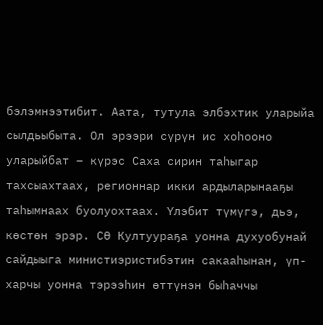бэлэмнээтибит. Аата, тутула элбэхтик уларыйа сылдьыбыта. Ол эрээри сүрүн ис хоһооно уларыйбат – күрэс Саха сирин таһыгар тахсыахтаах, регионнар икки ардыларынааҕы таһымнаах буолуохтаах. Үлэбит түмүгэ, дьэ, көстөн эрэр. СӨ Култуураҕа уонна духуобунай сайдыыга министиэристибэтин сакааһынан, үп-харчы уонна тэрээһин өттүнэн быһаччы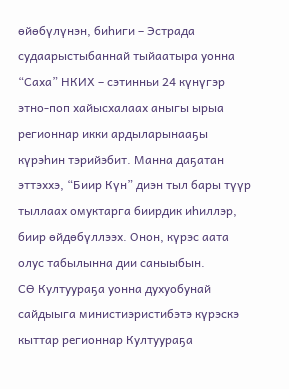өйөбүлүнэн, биһиги – Эстрада судаарыстыбаннай тыйаатыра уонна “Саха” НКИХ – сэтинньи 24 күнүгэр этно-поп хайысхалаах аныгы ырыа регионнар икки ардыларынааҕы күрэһин тэрийэбит. Манна даҕатан эттэххэ, “Биир Күн” диэн тыл бары түүр тыллаах омуктарга биирдик иһиллэр, биир өйдөбүллээх. Онон, күрэс аата олус табылынна дии саныыбын.
СӨ Култуураҕа уонна духуобунай сайдыыга министиэристибэтэ күрэскэ кыттар регионнар Култуураҕа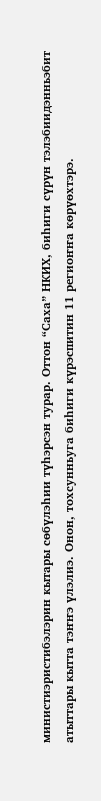министиэристибэлэрин кытары сөбүлэһии түһэрсэн турар. Оттон “Саха” НКИХ, биһиги сүрүн тэлэбиидэнньэбит атыттары кытта тэҥҥэ үлэлиэ. Онон, тохсунньуга биһиги күрэспитин 11 региоҥҥа көрүөхтэрэ.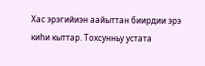Хас эрэгийиэн аайыттан биирдии эрэ киһи кыттар. Тохсунньу устата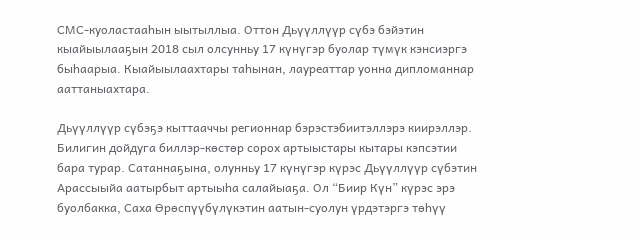СМС-куоластааһын ыытыллыа. Оттон Дьүүллүүр сүбэ бэйэтин кыайыылааҕын 2018 сыл олсунньу 17 күнүгэр буолар түмүк кэнсиэргэ быһаарыа. Кыайыылаахтары таһынан, лауреаттар уонна дипломаннар ааттаныахтара.

Дьүүллүүр сүбэҕэ кыттааччы регионнар бэрэстэбиитэллэрэ киирэллэр. Билигин дойдуга биллэр-көстөр сорох артыыстары кытары кэпсэтии бара турар. Сатаннаҕына, олунньу 17 күнүгэр күрэс Дьүүллүүр сүбэтин Арассыыйа аатырбыт артыыһа салайыаҕа. Ол “Биир Күн” күрэс эрэ буолбакка, Саха Өрөспүүбүлүкэтин аатын-суолун үрдэтэргэ төһүү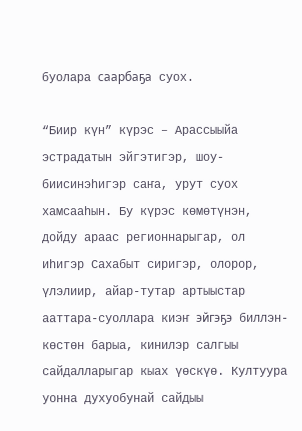буолара саарбаҕа суох.

“Биир күн” күрэс – Арассыыйа эстрадатын эйгэтигэр, шоу-биисинэһигэр саҥа, урут суох хамсааһын. Бу күрэс көмөтүнэн, дойду араас регионнарыгар, ол иһигэр Сахабыт сиригэр, олорор, үлэлиир, айар-тутар артыыстар ааттара-суоллара киэҥ эйгэҕэ биллэн-көстөн барыа, кинилэр салгыы сайдалларыгар кыах үөскүө. Култуура уонна духуобунай сайдыы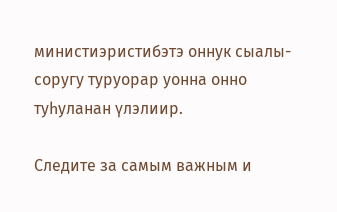министиэристибэтэ оннук сыалы-соругу туруорар уонна онно туһуланан үлэлиир.

Следите за самым важным и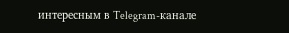интересным в Telegram-канале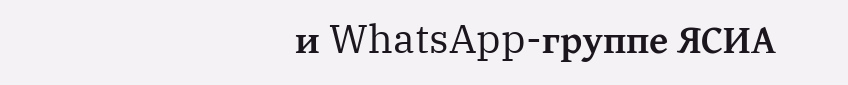и WhatsApp-группе ЯСИА